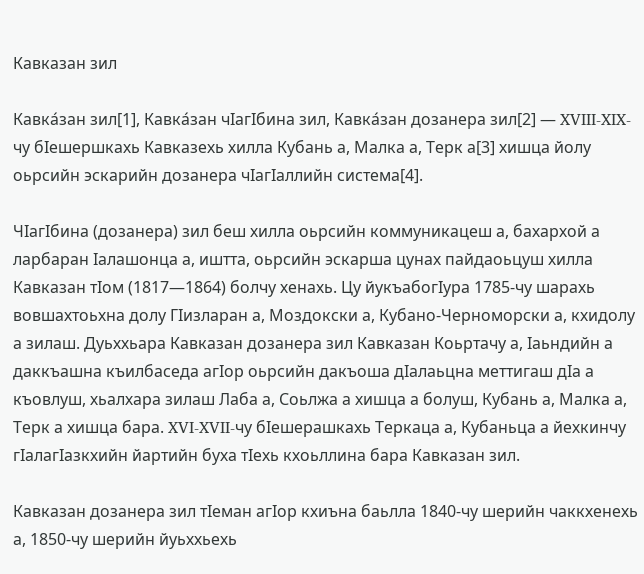Кавказан зил

Кавка́зан зил[1], Кавка́зан чӀагӀбина зил, Кавка́зан дозанера зил[2] — XVIII-XIX-чу бӀешершкахь Кавказехь хилла Кубань а, Малка а, Терк а[3] хишца йолу оьрсийн эскарийн дозанера чӀагӀаллийн система[4].

ЧӀагӀбина (дозанера) зил беш хилла оьрсийн коммуникацеш а, бахархой а ларбаран Ӏалашонца а, иштта, оьрсийн эскарша цунах пайдаоьцуш хилла Кавказан тӀом (1817—1864) болчу хенахь. Цу йукъабогӀура 1785-чу шарахь вовшахтоьхна долу ГӀизларан а, Моздокски а, Кубано-Черноморски а, кхидолу а зилаш. Дуьххьара Кавказан дозанера зил Кавказан Коьртачу а, Ӏаьндийн а даккъашна къилбаседа агӀор оьрсийн дакъоша дӀалаьцна меттигаш дӀа а къовлуш, хьалхара зилаш Лаба а, Соьлжа а хишца а болуш, Кубань а, Малка а, Терк а хишца бара. XVI-XVII-чу бӀешерашкахь Теркаца а, Кубаньца а йехкинчу гӀалагӀазкхийн йартийн буха тӀехь кхоьллина бара Кавказан зил.

Кавказан дозанера зил тӀеман агӀор кхиъна баьлла 1840-чу шерийн чаккхенехь а, 1850-чу шерийн йуьххьехь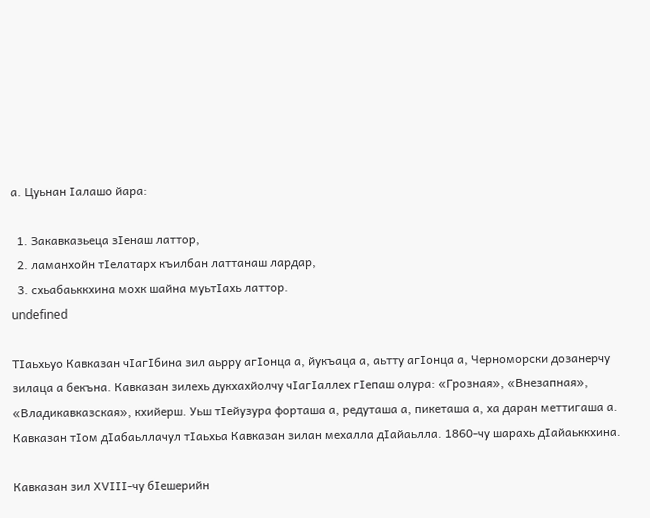а. Цуьнан Ӏалашо йара:

  1. Закавказьеца зӀенаш латтор,
  2. ламанхойн тӀелатарх къилбан латтанаш лардар,
  3. схьабаьккхина мохк шайна муьтӀахь латтор.
undefined

ТӀаьхьуо Кавказан чӀагӀбина зил аьрру агӀонца а, йукъаца а, аьтту агӀонца а, Черноморски дозанерчу зилаца а бекъна. Кавказан зилехь дукхахйолчу чӀагӀаллех гӀепаш олура: «Грозная», «Внезапная», «Владикавказская», кхийерш. Уьш тӀейузура форташа а, редуташа а, пикеташа а, ха даран меттигаша а. Кавказан тӀом дӀабаьллачул тӀаьхьа Кавказан зилан мехалла дӀайаьлла. 1860-чу шарахь дӀайаьккхина.

Кавказан зил ХVӀӀӀ-чу бӀешерийн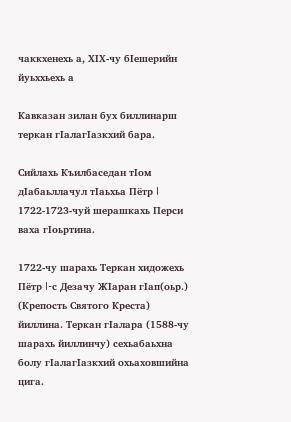чаккхенехь а, ХӀХ-чу бӀешерийн йуьххьехь а

Кавказан зилан бух биллинарш теркан гӀалагӀазкхий бара.

Сийлахь Къилбаседан тӀом дӀабаьллачул тӀаьхьа Пётр I 1722-1723-чуй шерашкахь Перси ваха гӀоьртина.

1722-чу шарахь Теркан хидожехь Пётр I-с Дезачу ЖӀаран гӀап(оьр.) (Крепость Святого Креста) йиллина. Теркан гӀалара (1588-чу шарахь йиллинчу) сехьабаьхна болу гӀалагӀазкхий охьаховшийна цига.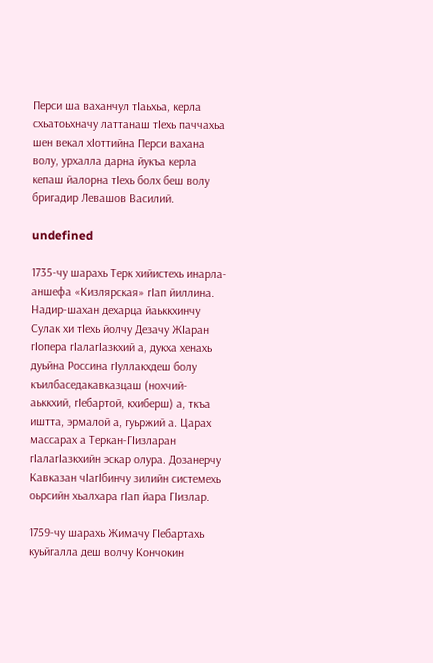Перси ша ваханчул тӀаьхьа, керла схьатоьхначу латтанаш тӀехь паччахьа шен векал хӀоттийна Перси вахана волу, урхалла дарна йукъа керла кепаш йалорна тӀехь болх беш волу бригадир Левашов Василий.

undefined

1735-чу шарахь Терк хийистехь инарла-аншефа «Кизлярская» гӀап йиллина. Надир-шахан дехарца йаьккхинчу Сулак хи тӀехь йолчу Дезачу ЖӀаран гӀопера гӀалагӀазкхий а, дукха хенахь дуьйна Россина гӀуллакхдеш болу къилбаседакавказцаш (нохчий-аьккхий, гӀебартой, кхиберш) а, ткъа иштта, эрмалой а, гуьржий а. Царах массарах а Теркан-ГӀизларан гӀалагӀазкхийн эскар олура. Дозанерчу Кавказан чӀагӀбинчу зилийн системехь оьрсийн хьалхара гӀап йара ГӀизлар.

1759-чу шарахь Жимачу ГӀебартахь куьйгалла деш волчу Кончокин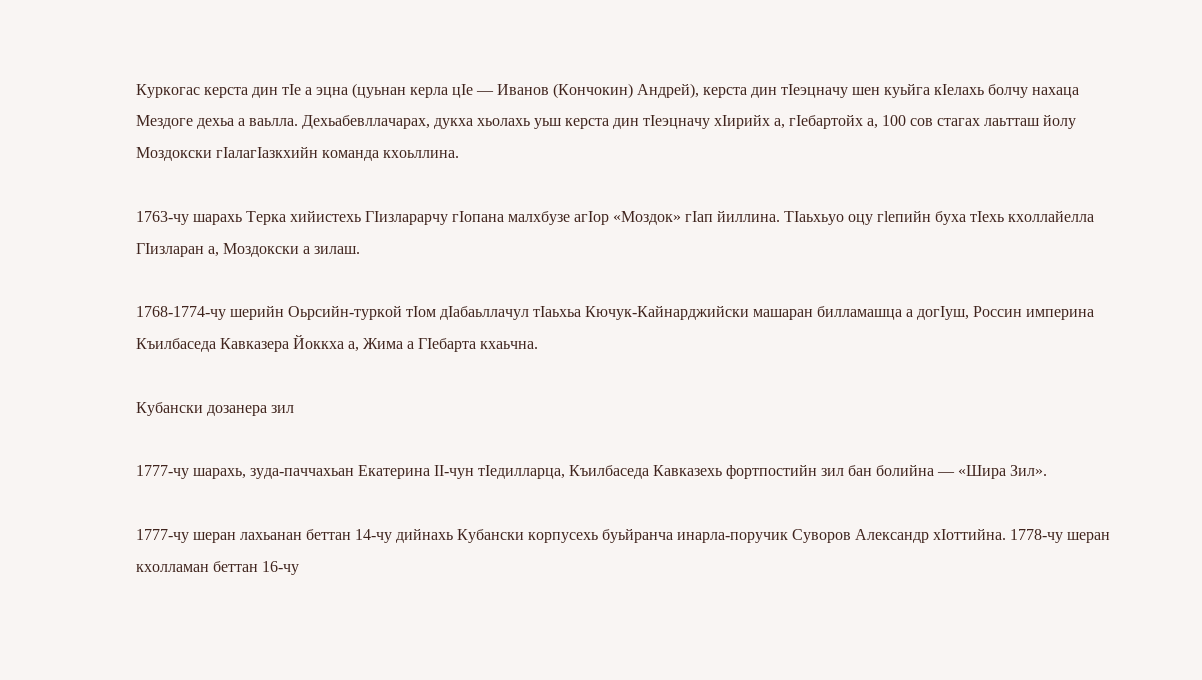Куркогас керста дин тӀе а эцна (цуьнан керла цӀе — Иванов (Кончокин) Андрей), керста дин тӀеэцначу шен куьйга кӀелахь болчу нахаца Мездоге дехьа а ваьлла. Дехьабевллачарах, дукха хьолахь уьш керста дин тӀеэцначу хӀирийх а, гӀебартойх а, 100 сов стагах лаьтташ йолу Моздокски гӀалагӀазкхийн команда кхоьллина.

1763-чу шарахь Терка хийистехь ГӀизларарчу гӀопана малхбузе агӀор «Моздок» гӀап йиллина. ТӀаьхьуо оцу гӏепийн буха тӀехь кхоллайелла ГӀизларан а, Моздокски а зилаш.

1768-1774-чу шерийн Оьрсийн-туркой тӀом дӀабаьллачул тӀаьхьа Кючук-Кайнарджийски машаран билламашца а догӀуш, Россин империна Къилбаседа Кавказера Йоккха а, Жима а ГӀебарта кхаьчна.

Кубански дозанера зил

1777-чу шарахь, зуда-паччахьан Екатерина ӀӀ-чун тӀедилларца, Къилбаседа Кавказехь фортпостийн зил бан болийна — «Шира Зил».

1777-чу шеран лахьанан беттан 14-чу дийнахь Кубански корпусехь буьйранча инарла-поручик Суворов Александр хӀоттийна. 1778-чу шеран кхолламан беттан 16-чу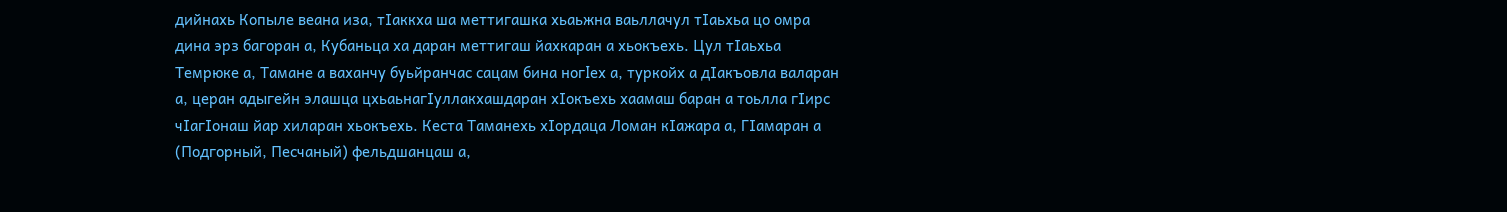дийнахь Копыле веана иза, тӀаккха ша меттигашка хьаьжна ваьллачул тӀаьхьа цо омра дина эрз багоран а, Кубаньца ха даран меттигаш йахкаран а хьокъехь. Цул тӀаьхьа Темрюке а, Тамане а ваханчу буьйранчас сацам бина ногӏех а, туркойх а дӀакъовла валаран а, церан адыгейн элашца цхьаьнагӀуллакхашдаран хӀокъехь хаамаш баран а тоьлла гӀирс чӀагӀонаш йар хиларан хьокъехь. Кеста Таманехь хӀордаца Ломан кӀажара а, ГӀамаран а (Подгорный, Песчаный) фельдшанцаш а,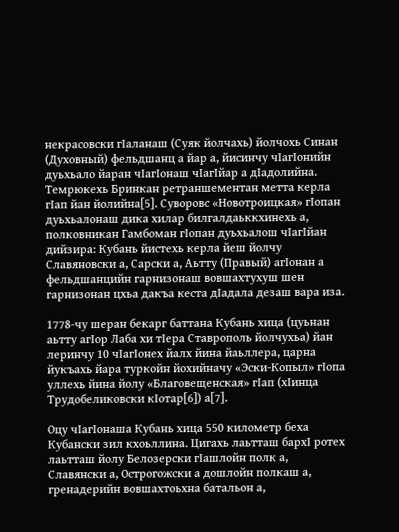некрасовски гӀаланаш (Суяк йолчахь) йолчохь Синан (Духовный) фельдшанц а йар а, йисинчу чӀагӀонийн дуьхьало йаран чӀагӀонаш чӀагӀйар а дӀадолийна. Темрюкехь Бринкан ретраншементан метта керла гӀап йан йолийна[5]. Суворовс «Новотроицкая» гӀопан дуьхьалонаш дика хилар билгалдаьккхинехь а, полковникан Гамбоман гӀопан дуьхьалош чӀагӀйан дийзира: Кубань йистехь керла йеш йолчу Славяновски а, Сарски а, Аьтту (Правый) агӀонан а фельдшанцийн гарнизонаш вовшахтухуш шен гарнизонан цхьа дакъа кеста дӀадала дезаш вара иза.

1778-чу шеран бекарг баттана Кубань хица (цуьнан аьтту агӀор Лаба хи тӀера Ставрополь йолчухьа) йан леринчу 10 чӀагӀонех йалх йина йаьллера, царна йукъахь йара туркойн йохийначу «Эски-Копыл» гӀопа уллехь йина йолу «Благовещенская» гӀап (хӀинца Трудобеликовски кӀотар[6]) а[7].

Оцу чӀагӀонаша Кубань хица 550 километр беха Кубански зил кхоьллина. Цигахь лаьтташ бархӀ ротех лаьтташ йолу Белозерски гӀашлойн полк а, Славянски а, Острогожски а дошлойн полкаш а, гренадерийн вовшахтоьхна батальон а,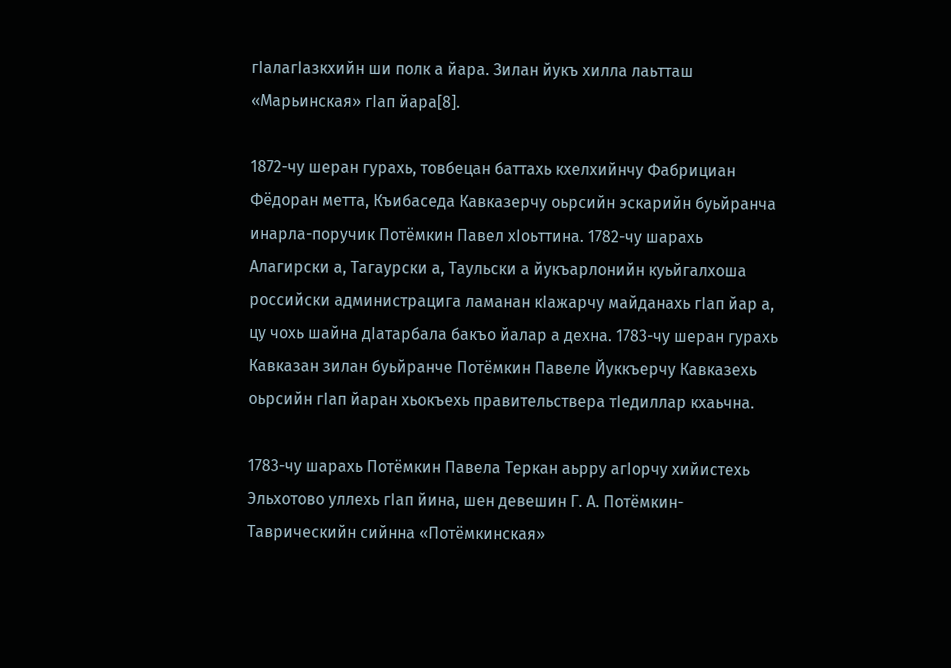гӀалагӀазкхийн ши полк а йара. Зилан йукъ хилла лаьтташ «Марьинская» гӀап йара[8].

1872-чу шеран гурахь, товбецан баттахь кхелхийнчу Фабрициан Фёдоран метта, Къибаседа Кавказерчу оьрсийн эскарийн буьйранча инарла-поручик Потёмкин Павел хӀоьттина. 1782-чу шарахь Алагирски а, Тагаурски а, Таульски а йукъарлонийн куьйгалхоша российски администрацига ламанан кӀажарчу майданахь гӀап йар а, цу чохь шайна дӀатарбала бакъо йалар а дехна. 1783-чу шеран гурахь Кавказан зилан буьйранче Потёмкин Павеле Йуккъерчу Кавказехь оьрсийн гӀап йаран хьокъехь правительствера тӀедиллар кхаьчна.

1783-чу шарахь Потёмкин Павела Теркан аьрру агӀорчу хийистехь Эльхотово уллехь гӀап йина, шен девешин Г. А. Потёмкин-Таврическийн сийнна «Потёмкинская»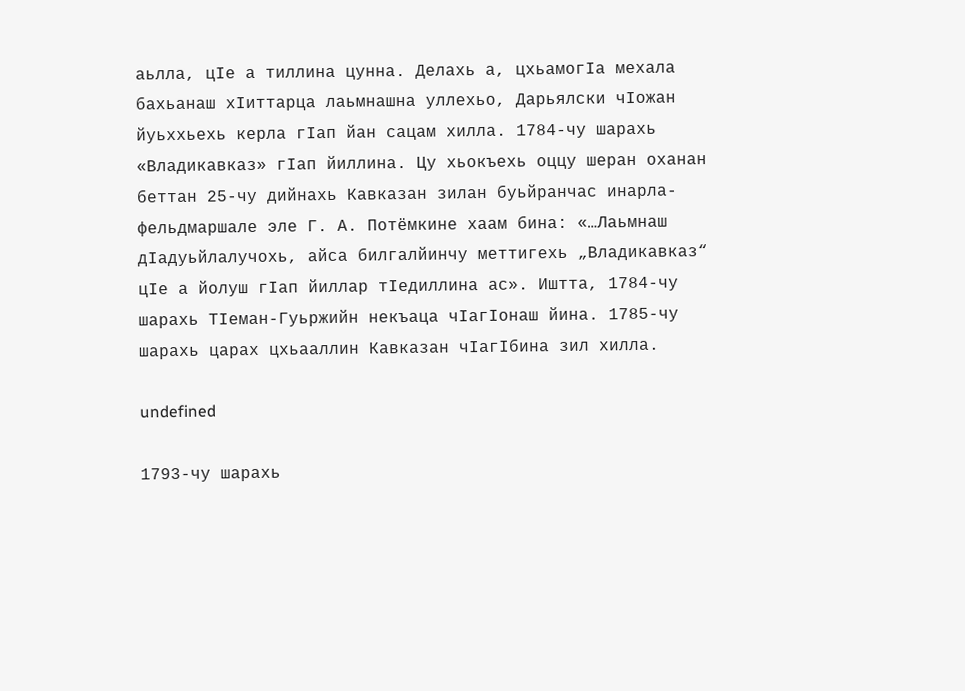аьлла, цӀе а тиллина цунна. Делахь а, цхьамогӀа мехала бахьанаш хӀиттарца лаьмнашна уллехьо, Дарьялски чӀожан йуьххьехь керла гӀап йан сацам хилла. 1784-чу шарахь «Владикавказ» гӀап йиллина. Цу хьокъехь оццу шеран оханан беттан 25-чу дийнахь Кавказан зилан буьйранчас инарла-фельдмаршале эле Г. А. Потёмкине хаам бина: «…Лаьмнаш дӀадуьйлалучохь, айса билгалйинчу меттигехь „Владикавказ“ цӀе а йолуш гӀап йиллар тӀедиллина ас». Иштта, 1784-чу шарахь ТӀеман-Гуьржийн некъаца чӀагӀонаш йина. 1785-чу шарахь царах цхьааллин Кавказан чӀагӀбина зил хилла.

undefined

1793-чу шарахь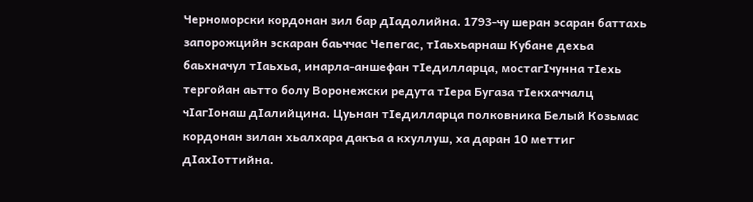Черноморски кордонан зил бар дӀадолийна. 1793-чу шеран эсаран баттахь запорожцийн эскаран баьччас Чепегас, тӀаьхьарнаш Кубане дехьа баьхначул тӀаьхьа, инарла-аншефан тӀедилларца, мостагӀчунна тӀехь тергойан аьтто болу Воронежски редута тӀера Бугаза тӀекхаччалц чӀагӀонаш дӀалийцина. Цуьнан тӀедилларца полковника Белый Козьмас кордонан зилан хьалхара дакъа а кхуллуш, ха даран 10 меттиг дӀахӀоттийна.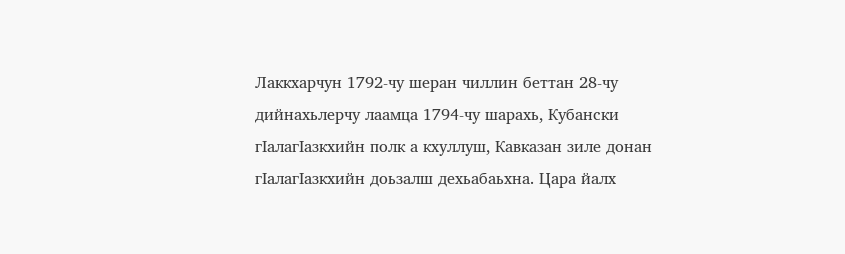Лаккхарчун 1792-чу шеран чиллин беттан 28-чу дийнахьлерчу лаамца 1794-чу шарахь, Кубански гӀалагӀазкхийн полк а кхуллуш, Кавказан зиле донан гӀалагӀазкхийн доьзалш дехьабаьхна. Цара йалх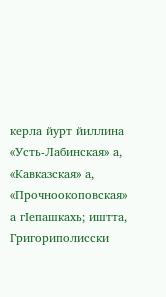керла йурт йиллина «Усть-Лабинская» а, «Кавказская» а, «Прочноокоповская» а гӀепашкахь; иштта, Григориполисски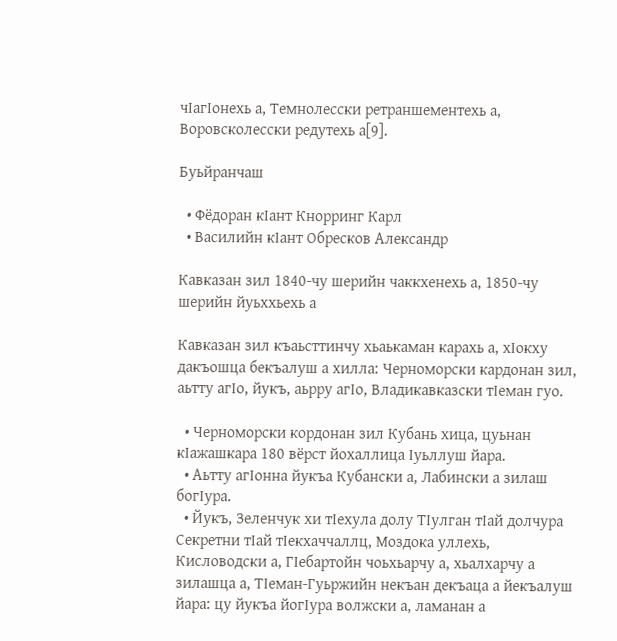чӀагӀонехь а, Темнолесски ретраншементехь а, Воровсколесски редутехь а[9].

Буьйранчаш

  • Фёдоран кӀант Кнорринг Карл
  • Василийн кӀант Обресков Александр

Кавказан зил 1840-чу шерийн чаккхенехь а, 1850-чу шерийн йуьххьехь а

Кавказан зил къаьсттинчу хьаькаман карахь а, хӀокху дакъошца бекъалуш а хилла: Черноморски кардонан зил, аьтту агӀо, йукъ, аьрру агӀо, Владикавказски тӀеман гуо.

  • Черноморски кордонан зил Кубань хица, цуьнан кӀажашкара 180 вёрст йохаллица Ӏуьллуш йара.
  • Аьтту агӀонна йукъа Кубански а, Лабински а зилаш богӀура.
  • Йукъ, Зеленчук хи тӀехула долу ТӀулган тӀай долчура Секретни тӀай тӀекхаччаллц, Моздока уллехь, Кисловодски а, ГӀебартойн чоьхьарчу а, хьалхарчу а зилашца а, ТӀеман-Гуьржийн некъан декъаца а йекъалуш йара: цу йукъа йогӀура волжски а, ламанан а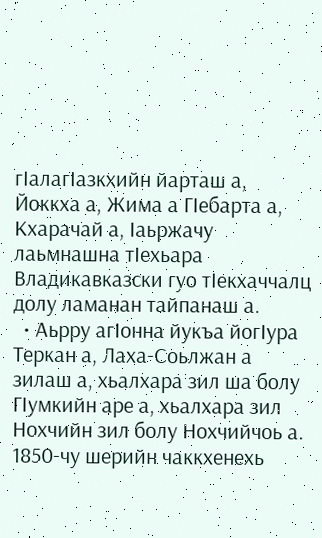гӀалагӀазкхийн йарташ а, Йоккха а, Жима а ГӀебарта а, Кхарачай а, Ӏаьржачу лаьмнашна тӀехьара Владикавказски гуо тӀекхаччалц долу ламанан тайпанаш а.
  • Аьрру агӀонна йукъа йогӀура Теркан а, Лаха-Соьлжан а зилаш а, хьалхара зил ша болу ГӀумкийн аре а, хьалхара зил Нохчийн зил болу Нохчийчоь а. 1850-чу шерийн чаккхенехь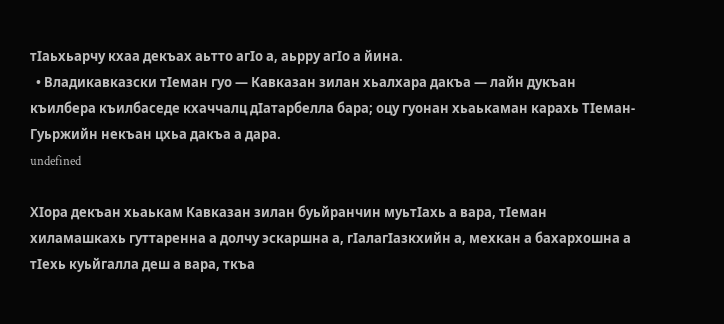тӀаьхьарчу кхаа декъах аьтто агӀо а, аьрру агӀо а йина.
  • Владикавказски тӀеман гуо — Кавказан зилан хьалхара дакъа — лайн дукъан къилбера къилбаседе кхаччалц дӀатарбелла бара; оцу гуонан хьаькаман карахь ТӀеман-Гуьржийн некъан цхьа дакъа а дара.
undefined

ХӀора декъан хьаькам Кавказан зилан буьйранчин муьтӀахь а вара, тӀеман хиламашкахь гуттаренна а долчу эскаршна а, гӀалагӀазкхийн а, мехкан а бахархошна а тӀехь куьйгалла деш а вара, ткъа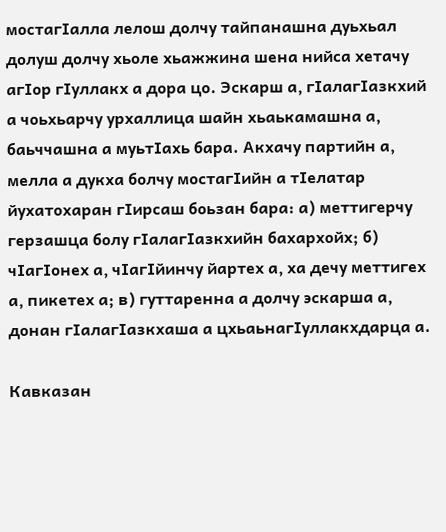мостагӀалла лелош долчу тайпанашна дуьхьал долуш долчу хьоле хьажжина шена нийса хетачу агӀор гӀуллакх а дора цо. Эскарш а, гӀалагӀазкхий а чоьхьарчу урхаллица шайн хьаькамашна а, баьччашна а муьтӀахь бара. Акхачу партийн а, мелла а дукха болчу мостагӀийн а тӀелатар йухатохаран гӀирсаш боьзан бара: а) меттигерчу герзашца болу гӀалагӀазкхийн бахархойх; б) чӀагӀонех а, чӀагӀйинчу йартех а, ха дечу меттигех а, пикетех а; в) гуттаренна а долчу эскарша а, донан гӀалагӀазкхаша а цхьаьнагӀуллакхдарца а.

Кавказан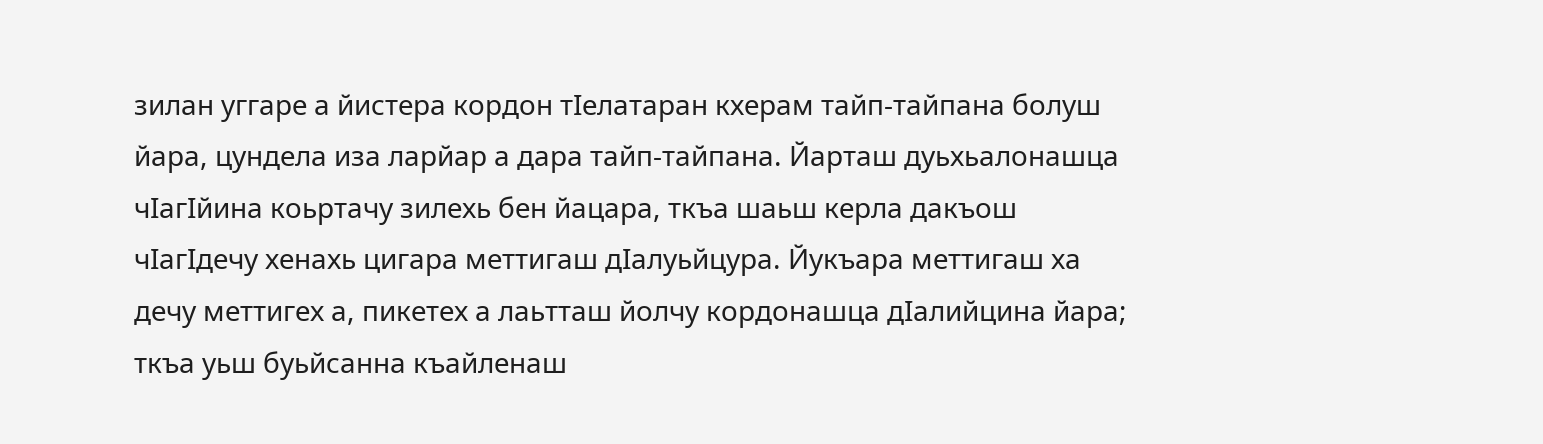зилан уггаре а йистера кордон тӀелатаран кхерам тайп-тайпана болуш йара, цундела иза ларйар а дара тайп-тайпана. Йарташ дуьхьалонашца чӀагӀйина коьртачу зилехь бен йацара, ткъа шаьш керла дакъош чӀагӀдечу хенахь цигара меттигаш дӀалуьйцура. Йукъара меттигаш ха дечу меттигех а, пикетех а лаьтташ йолчу кордонашца дӀалийцина йара; ткъа уьш буьйсанна къайленаш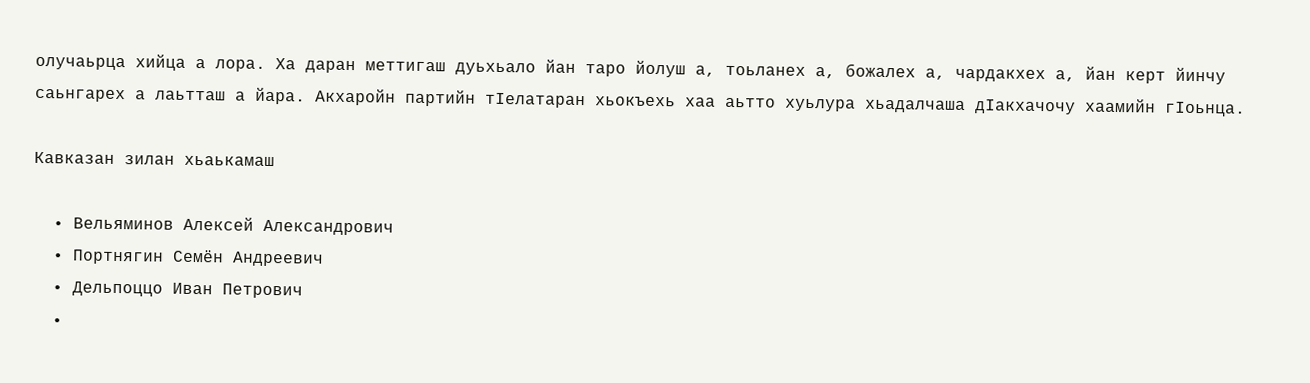олучаьрца хийца а лора. Ха даран меттигаш дуьхьало йан таро йолуш а, тоьланех а, божалех а, чардакхех а, йан керт йинчу саьнгарех а лаьтташ а йара. Акхаройн партийн тӀелатаран хьокъехь хаа аьтто хуьлура хьадалчаша дӀакхачочу хаамийн гӀоьнца.

Кавказан зилан хьаькамаш

  • Вельяминов Алексей Александрович
  • Портнягин Семён Андреевич
  • Дельпоццо Иван Петрович
  •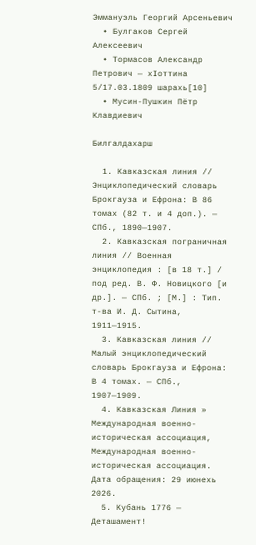Эммануэль Георгий Арсеньевич
  • Булгаков Сергей Алексеевич
  • Тормасов Александр Петрович — хӀоттина 5/17.03.1809 шарахь[10]
  • Мусин-Пушкин Пётр Клавдиевич

Билгалдахарш

  1. Кавказская линия // Энциклопедический словарь Брокгауза и Ефрона: В 86 томах (82 т. и 4 доп.). — СПб., 1890—1907.
  2. Кавказская пограничная линия // Военная энциклопедия : [в 18 т.] / под ред. В. Ф. Новицкого [и др.]. — СПб. ; [М.] : Тип. т-ва И. Д. Сытина, 1911—1915.
  3. Кавказская линия // Малый энциклопедический словарь Брокгауза и Ефрона: В 4 томах. — СПб., 1907—1909.
  4. Кавказская Линия » Международная военно-историческая ассоциация, Международная военно-историческая ассоциация. Дата обращения: 29 июнехь 2026.
  5. Кубань 1776 — Деташамент!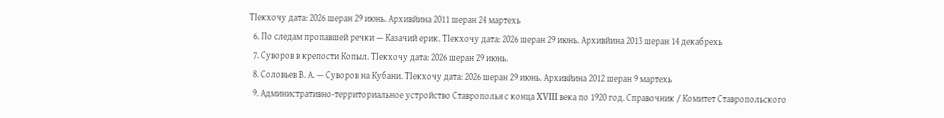ТӀекхочу дата: 2026 шеран 29 июнь. Архивйина 2011 шеран 24 мартехь
  6. По следам пропавшей речки — Казачий ерик. ТӀекхочу дата: 2026 шеран 29 июнь. Архивйина 2013 шеран 14 декабрехь
  7. Суворов в крепости Копыл. ТӀекхочу дата: 2026 шеран 29 июнь.
  8. Соловьев В. А. — Суворов на Кубани. ТӀекхочу дата: 2026 шеран 29 июнь. Архивйина 2012 шеран 9 мартехь
  9. Административно-территориальное устройство Ставрополья с конца XVIII века по 1920 год. Справочник / Комитет Ставропольского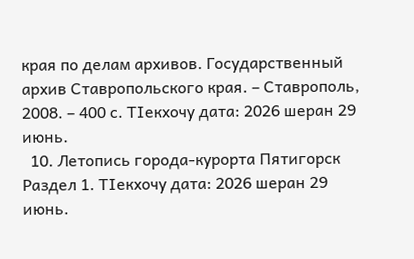края по делам архивов. Государственный архив Ставропольского края. – Ставрополь, 2008. – 400 с. ТӀекхочу дата: 2026 шеран 29 июнь.
  10. Летопись города-курорта Пятигорск Раздел 1. ТӀекхочу дата: 2026 шеран 29 июнь.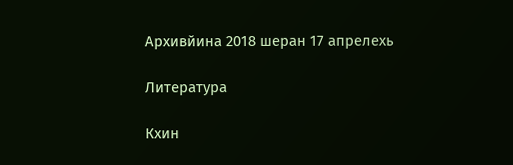Архивйина 2018 шеран 17 апрелехь

Литература

Кхин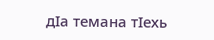дӀа темана тӀехь